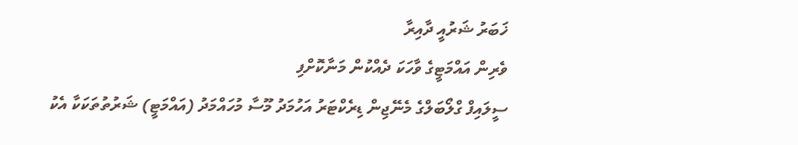ޚަބަރު ޝަރުއީ ދާއިރާ
ވެރިން އައްމަޓީގެ ވާހަކަ ދެއްކުން މަނާކޮށްފި
ސީލައިފް ގްލޯބަލްގެ މެނޭޖިން ޑިރެކްޓަރު އަހުމަދު މޫސާ މުހައްމަދު (އައްމަޓީ) ޝަރުތުތަކަކާ އެކު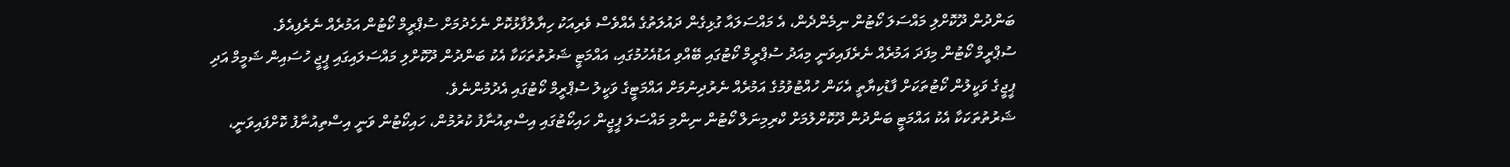ބަންދުން ދޫކޮށްލި މައްސަލަ ކޯޓުން ނިމެންދެން، އެ މައްސަލައާ ގުޅިގެން ދައުލަތުގެ އެއްވެސް ވެރިއަކު ހިޔާލުފާޅުކޮށް ނެހެދުމަށް ސުޕްރީމް ކޯޓުން އަމުރެއް ނެރެފިއެވެ.
ސުޕްރީމް ކޯޓުން މިފަދަ އަމުރެއް ނެރެފައިވަނީ މިއަދު ސުޕްރީމް ކޯޓުގައި ބޭއްވި އަޑުއެހުމުގައި، އައްމަޓީ ޝަރުތުތަކަކާ އެކު ބަންދުން ދޫކޮށްލި މައްސަލައިގައި ޕީޖީ ހުސައިން ޝަމީމް އަދި ޕީޖީގެ ވަކީލުން ކޯޓުތަކަށް ފާޑުކިޔާތީ އެކަން ހުއްޓުވުމުގެ އަމުރެއް ނެރުދިނުމަށް އައްމަޓީގެ ވަކީލު ސުޕްރީމް ކޯޓުގައި އެދުމުންނެވެ.
ޝަރުތުތަކަކާ އެކު އައްމަޓީ ބަންދުން ދޫކޮށްލުމަށް ކްރިމިނަލް ކޯޓުން ނިންމި މައްސަލަ ޕީޖީން ހައިކޯޓުގައި އިސްތިއުނާފު ކުރުމުން، ހައިކޯޓުން ވަނީ އިސްތިއުނާފު ކޮށްފައިވަނީ،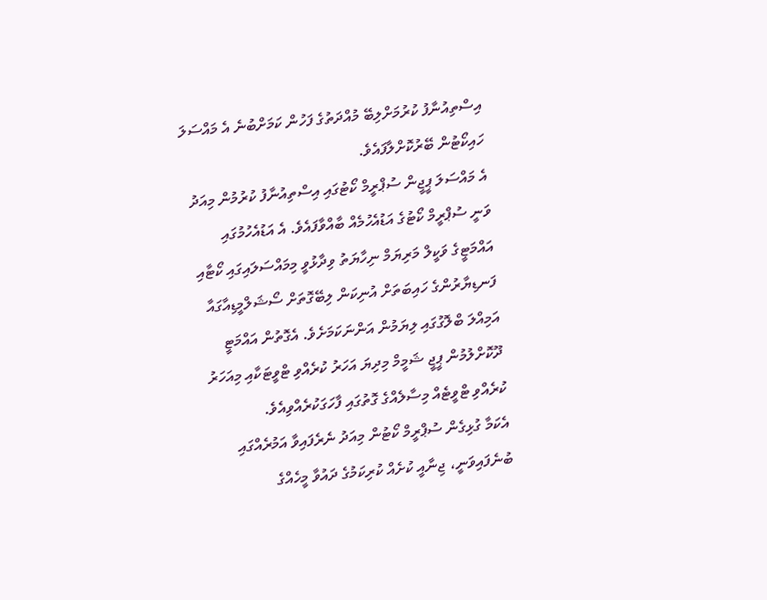އިސްތިއުނާފު ކުރުމަށްލިބޭ މުއްދަތުގެ ފަހުން ކަމަށްބުނެ އެ މައްސަލަ ހައިކޯޓުން ބޭރުކޮށްލާފައެވެ.
އެ މައްސަލަ ޕީޖީން ސުޕްރީމް ކޯޓުގައި އިސްތިއުނާފު ކުރުމުން މިއަދު ވަނީ ސުޕްރީމް ކޯޓުގެ އަޑުއެހުމެއް ބާއްވާފައެވެ. އެ އަޑުއެހުމުގައި އައްމަޓީގެ ވަކީލް މަރިޔަމް ނިހާޔަތު ވިދާޅުވީ މިމައްސަލައިގައި ކޯޓާއި ފަނޑިޔާރުންގެ ހައިބަތަށް އުނިކަން ލިބޭގޮތަށް ސޯޝަލްމީޑިއާގައާ އަމިއްލަ ބްލޮގުގައި ލިޔަމުން އަންނަކަމަށެވެ. އެގޮތުން އައްމަޓީ ދޫކޮށްލުމުން ޕީޖީ ޝަމީމް މިދިޔަ އަހަރު ކުރެއްވި ޓްވީޓަކާއި މިއަހަރު ކުރެއްވި ޓްވީޓެއް މިސާލެއްގެ ގޮތުގައި ފާހަގަކުރެއްވިއެވެ.
އެކަމާ ގުޅިގެން ސުޕްރީމް ކޯޓުން މިއަދު ނެރެފައިވާ އަމުރެއްގައި ބުނެފައިވަނީ، ޖިނާއީ ކުށެއް ކުރިކަމުގެ ދައުވާ މީހެއްގެ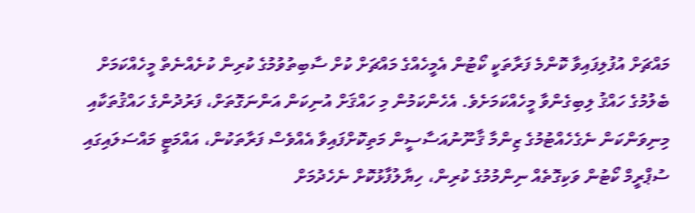މައްޗަށް އުފުލިފައިވާ ކޮންމެ ފަރާތަކީ ކޯޓުން އެމީހެއްގެ މައްޗަށް ކުށް ސާބިތުވުމުގެ ކުރިން ކުށެއްނެތް މީހެއްކަމަށް ބެލުމުގެ ހައްޤު ލިބިގެންވާ މީހެއްކަމަށެވެ. އެހެންކަމުން މި ހައްޤަށް އުނިކަން އަންނަގޮތަށް، ފަރުދުންގެ ހައްޤުތަކާއި މިނިވަންކަން ނެގެހެއްޓުމުގެ ޒިންމާ ޤާނޫނުއަސާސީން މަތިކޮށްފައިވާ އެއްވެސް ފަރާތަކުން، އައްމަޓީ މައްސަލައިގައި ސުޕްރީމް ކޯޓުން ވަކިގޮތެއް ނިންމުމުގެ ކުރިން، ހިޔާލުފާޅުކޮށް ނެހެދުމަށް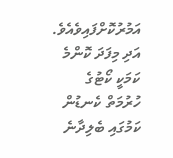އަމުރުކޮށްފައިވެއެވެ.
އަދި މިފަދަ ކޮންމެ ކަމަކީ ކޯޓުގެ ހުރުމަތް ކެނޑުން ކަމުގައި ބެލިދާނެ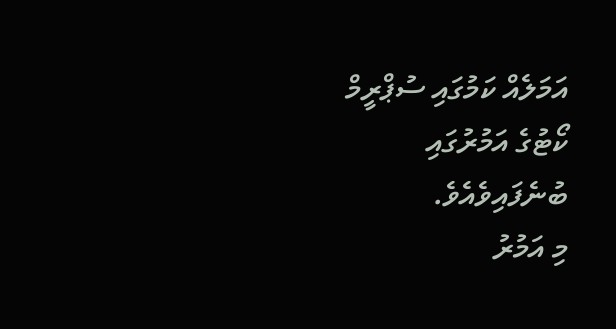އަމަލެއް ކަމުގައި ސުޕްރީމް ކޯޓުގެ އަމުރުގައި ބުނެފައިވެއެވެ.
މި އަމުރު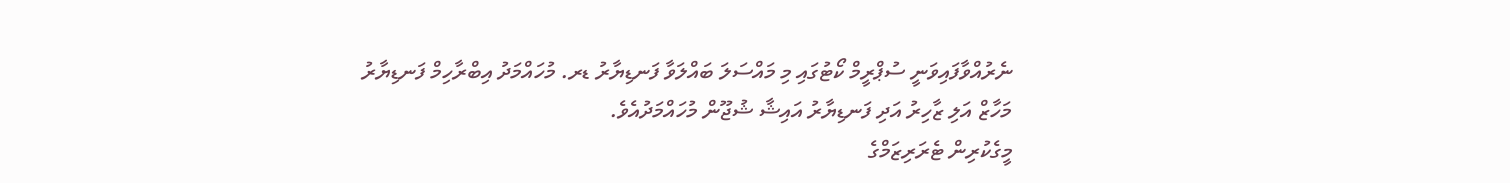ނެރުއްވާފައިވަނީ ސުޕްރީމް ކޯޓުގައި މި މައްސަލަ ބައްލަވާ ފަނޑިޔާރު ޑރ. މުހައްމަދު އިބްރާހިމް ފަނޑިޔާރު މަހާޒް އަލި ޒާހިރު އަދި ފަނޑިޔާރު އައިޝާ ޝުޖޫން މުހައްމަދުއެވެ.
މީގެކުރިން ޓެރަރިޒަމްގެ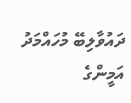ދައުވާލިބޭ މުހައްމަދު އަމީންގެ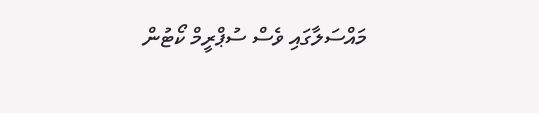މައްސަލާގައި ވެސް ސުޕްރީމް ކޯޓުން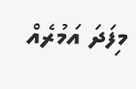މިފަދަ އަމުރެއް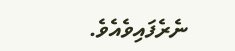ނެރެފައިވެއެވެ.